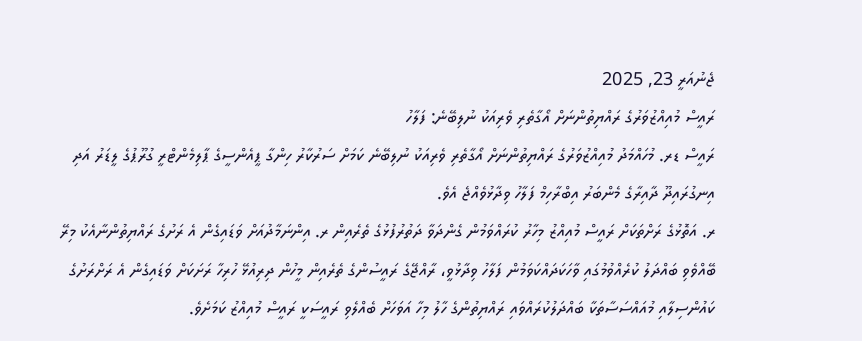ޖެނުއަރީ 23, 2025
ރައީސް މުއިއްޒުވަރުގެ ރައްޔިތުންނަށް އޯގާތެރި ވެރިއަކު ނުލިބޭނެ: ފަލާހު
ރައީސް ޑރ. މުހައްމަދު މުއިއްޒުވަރުގެ ރައްޔިތުންނަށް އޯގާތެރި ވެރިއަކު ނުލިބޭނެ ކަމަށް ސަރުކާރު ހިންގާ ޕީއެންސީގެ ޕާލިމެންޓްރީ ގުރޫޕުގެ ލީޑަރު އަދި އިނގުރައިދޫ ދާއިރާގެ މެންބަރު އިބްރާހިމް ފަލާހު ވިދާޅުވެއްޖެ އެވެ.
ރ. އަތޮޅުގެ ރަށްތަކަށް ރައީސް މުއިއްޒު މިހާރު ކުރައްވަމުން ގެންދަވާ ދަތުރުފުޅުގެ ތެރެއިން ރ. އިންނަމާދުއަށް ވަޑައިގެން އެ ރަށުގެ ރައްޔިތުންނާއެކު މިރޭ ބޭއްވެވި ބައްދަލު ކުރެއްވުމުގައި ވާހަކަދައްކަވަމުން ފަލާހު ވިދާޅުވީ، ރާއްޖޭގެ ރައީސުންގެ ތެރެއިން މީހުން ދިރިއުޅޭ ހުރިހާ ރަށަކަށް ވަޑައިގެން އެ ރަށްރަށުގެ ކައުންސިލާއި މުއައްސަސާތަކާ ބައްދަލުކުރައްވައި ރައްޔިތުންގެ ހާލު މިހާ އަވަހަށް ބެއްލެވި ރައީސަކީ ރައީސް މުއިއްޒު ކަމަށެވެ.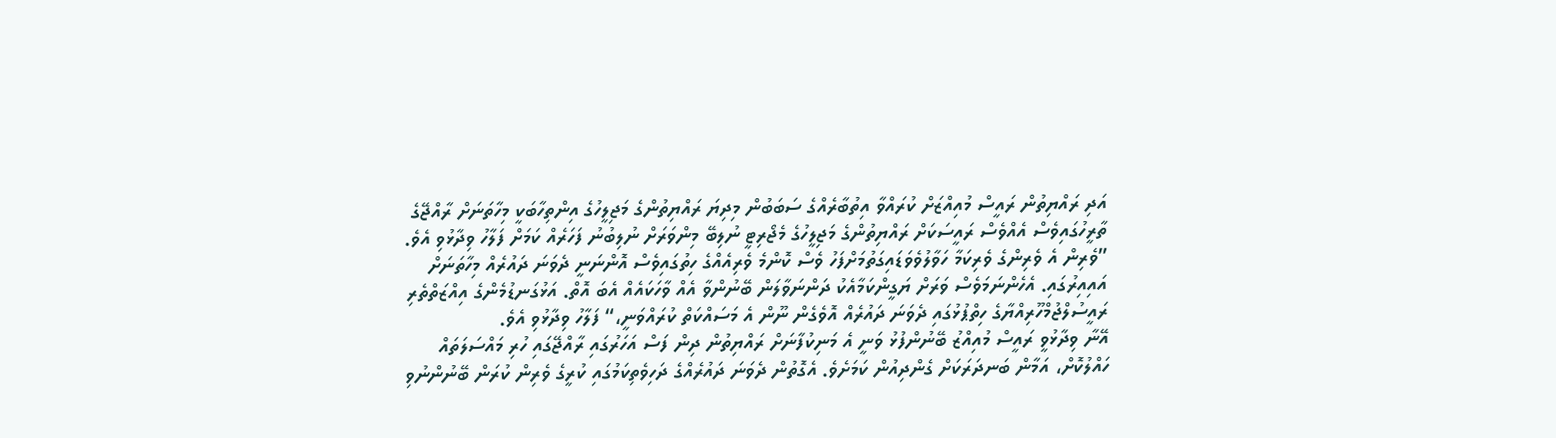އަދި ރައްޔިތުން ރައީސް މުއިއްޒަށް ކުރައްވާ އިތުބާރެއްގެ ސަބަބުން މިދިޔަ ރައްޔިތުންގެ މަޖިލީހުގެ އިންތިހާބަކީ މިހާތަނަށް ރާއްޖޭގެ ތާރީހުގައިވެސް އެއްވެސް ރައީސަކަށް ރައްޔިތުންގެ މަޖިލީހުގެ މެޖޯރިޓީ ނުލިބޭ މިންވަރަށް ނުލިބުނު ފަހަރެއް ކަމަށް ފަލާހު ވިދާޅުވި އެވެ.
”ވެރިން އެ ވެރިންގެ ވެރިކަމާ ހަވާލުވެވަޑައިގަތުމަށްފަހު ވެސް ކޮންމެ ވެރިއެއްގެ ހިތުގައިވެސް އޮންނަނީ ދެވަނަ ދައުރެއް މިހާތަނަށް އައިއިރުގައި. އެހެންނަމަވެސް ވަރަށް ޔަގީންކަމާއެކު ދަންނަވާލަން ބޭނުންވާ އެއް ވާހަކައެއް އެބަ އޮތް. އަޅުގަނޑުމެންގެ އިއްޒަތްތެރި ރައީސުލްޖުމްހޫރިއްޔާގެ ހިތްޕުޅުގައި ދެވަނަ ދައުރެއް އޮވެގެން ނޫން އެ މަސައްކަތް ކުރައްވަނީ،“ ފަލާހު ވިދާޅުވި އެވެ.
އޭނާ ވިދާޅުވީ ރައީސް މުއިއްޒު ބޭނުންފުޅު ވަނީ އެ މަނިކުފާނަށް ރައްޔިތުން ދިން ފަސް އަހަރުގައި ރާއްޖޭގައި ހުރި މައްސަލަތައް ހައްލުކޮށް، އަމާން ބަނދަރަކަށް ގެންދިއުން ކަމަށެވެ. އެގޮތުން ދެވަނަ ދައުރެއްގެ ދަހިވެތިކަމުގައި ކުރީގެ ވެރިން ކުރަން ބޭނުންނުވި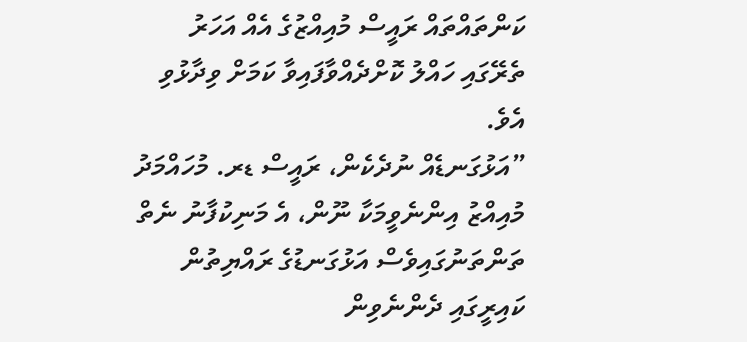ކަންތައްތައް ރައީސް މުއިއްޒުގެ އެއް އަހަރު ތެރޭގައި ހައްލު ކޮށްދެއްވާފައިވާ ކަމަށް ވިދާޅުވި އެވެ.
”އަޅުގަނޑެއް ނުދެކެން، ރައީސް ޑރ. މުހައްމަދު މުއިއްޒު އިންނެވީމަކާ ނޫން، އެ މަނިކުފާނު ނެތް ތަންތަނުގައިވެސް އަޅުގަނޑުގެ ރައްޔިތުން ކައިރީގައި ދެންނެވިން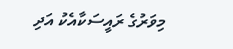މިވަރުގެ ރައީސަކާއެކު އަދި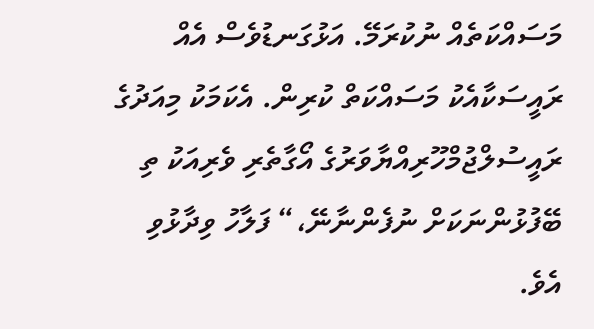މަސައްކަތެއް ނުކުރަމޭ. އަޅުގަނޑުވެސް އެއް ރައީސަކާއެކު މަސައްކަތް ކުރިން. އެކަމަކު މިއަދުގެ ރައީސުލްޖުމްހޫރިއްޔާވަރުގެ އޯގާތެރި ވެރިއަކު ތި ބޭފުޅުންނަކަށް ނުފެންނާނޭ،“ ފަލާހު ވިދާޅުވި އެވެ.